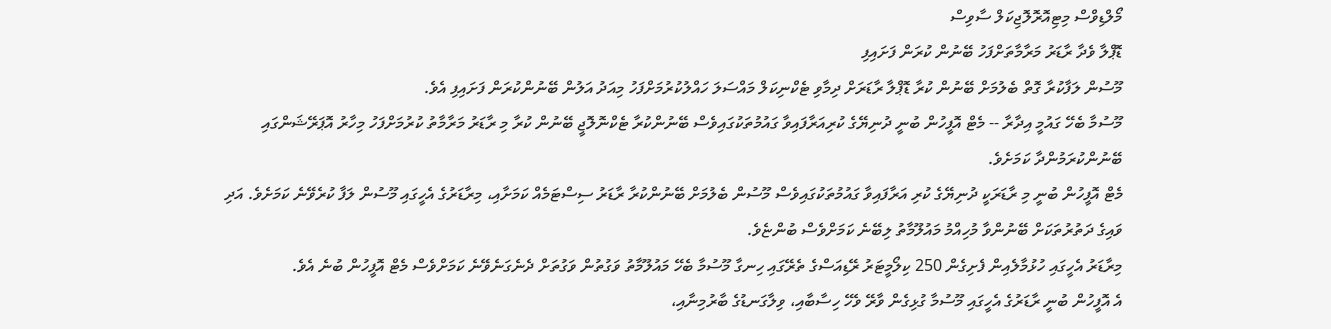މޯލްޑިވްސް މިޓިއޮރޮލޮޖިކަލް ސާވިސް
ޑޮޕްލާ ވެދާ ރާޑަރު މަރާމާތަށްފަހު ބޭނުން ކުރަން ފަށައިފި
މޫސުން ލަފާކުރާ ގޮތް ބެލުމަށް ބޭނުން ކުރާ ޑޮޕްލާ ރާޑަރަށް ދިމާވި ޓެކްނިކަލް މައްސަލަ ހައްލުކުރުމަށްފަހު މިއަދު އަލުން ބޭނުންކުރަން ފަށައިފި އެވެ.
މޫސުމާ ބެހޭ ގައުމީ އިދާރާ -- މެޓް އޮފީހުން ބުނީ ދުނިޔޭގެ ކުރިއަރާފައިވާ ގައުމުތަކުގައިވެސް ބޭނުންކުރާ ޓެކްނޮލޮޖީ ބޭނުން ކުރާ މި ރާޑަރު މަރާމާތު ކުރުމަށްފަހު މިހާރު އޮޕަރޭޝަންގައި ބޭނުންކުރަމުންދާ ކަމަށެވެ.
މެޓް އޮފީހުން ބުނީ މި ރާޑަރަކީ ދުނިޔޭގެ ކުރި އަރާފައިވާ ގައުމުތަކުގައިވެސް މޫސުން ބެލުމަށް ބޭނުންކުރާ ރާޑަރު ސިސްޓަމެއް ކަމަށާއި، މިރާޑަރުގެ އެހީގައި މޫސުން ލަފާ ކުރެވޭނެ ކަމަށެވެ. އަދި ވައިގެ ދަތުރުތަކަށް ބޭނުންވާ މުހިއްމު މައުލޫމާތު ލިބޭނެ ކަމަށްވެސް ބުންޏެވެ.
މިރާޑަރު އެހީގައި ހުޅުމާލެއިން ފެށިގެން 250 ކިލޯމީޓަރު ރޭޑިއަސްގެ ތެރޭގައި ހިނގާ މޫސުމާ ބެހޭ މައުލޫމާތު ވަގުތުން ވަގުތަށް ދެނެގަނެވޭނެ ކަމަށްވެސް މެޓް އޮފީހުން ބުނެ އެވެ.
އެ އޮފީހުން ބުނީ ރާޑަރުގެ އެހީގައި މޫސުމާ ގުޅިގެން ވާރޭ ވެހޭ ހިސާބާއި، ވިލާގަނޑުގެ ބާރުމިނާއި،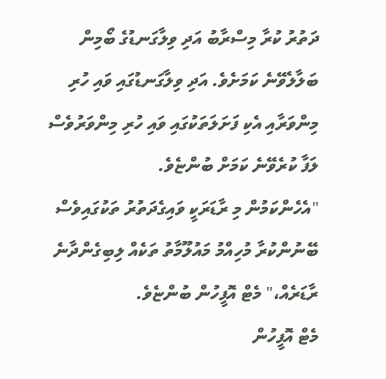ދަތުރު ކުރާ މިސްރާބު އަދި ވިލާގަނޑުގެ ބޯމިން ބަލާލެވޭނެ ކަމަށެވެ. އަދި ވިލާގަނޑުގައި ވައި ހުރި މިންވަރާއި އެކި ފަށަލަތަކުގައި ވައި ހުރި މިންވަރުވެސް ލަފާ ކުރެވޭނެ ކަމަށް ބުންޏެވެ.
"އެހެންކަމުން މި ރާޑަރަކީ ވައިގެދަތުރު ތަކުގައިވެސް ބޭނުންކުރާ މުހިއްމު މައުލޫމާތު ތަކެއް ލިބިގެންދާނެ ރާޑަރެއް،" މެޓް އޮފީހުން ބުންޏެވެ.
މެޓް އޮފީހުން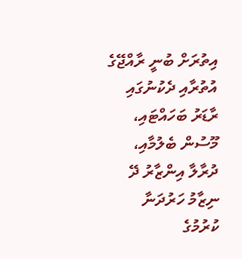އިތުރަށް ބުނީ ރާއްޖޭގެ އުތުރާއި ދެކުނުގައި ރާޑަރު ބަހައްޓައި، މޫސުން ބެލުމާއި، ދުރާލާ އިންޒާރު ދޭ ނިޒާމު ހަރުދަނާ ކުރުމުގެ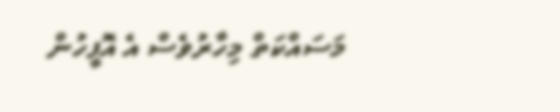މަސައްކަތް މިހާރުވެސް އެ އޮފީހުން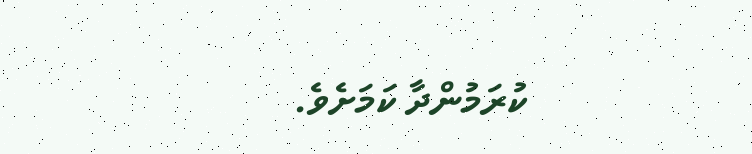ކުރަމުންދާ ކަމަށެވެ.